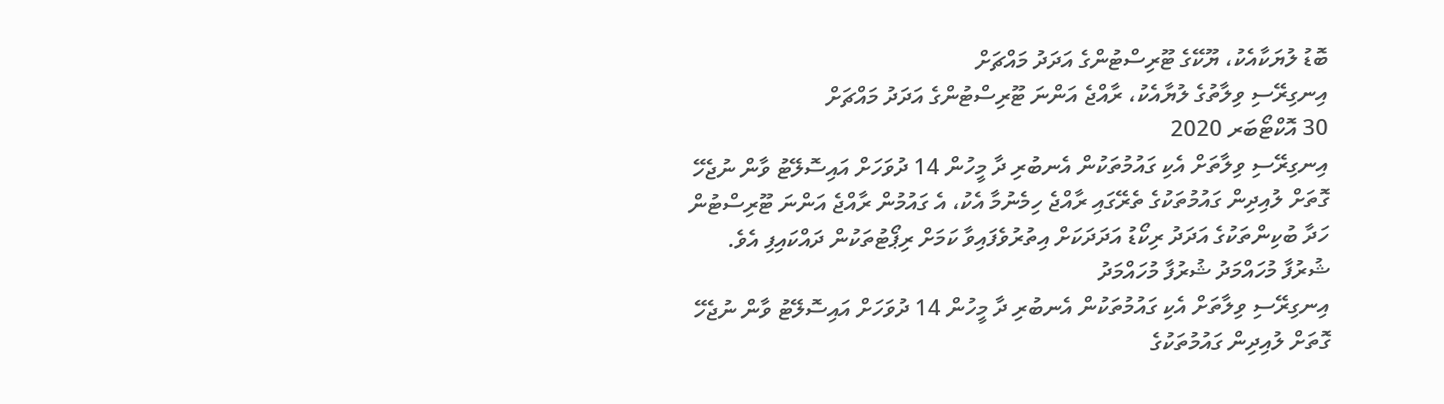ބޮޑު ލުޔަކާއެކު، ޔޫކޭގެ ޓޫރިސްޓުންގެ އަދަދު މައްޗަށް
އިނގިރޭސި ވިލާތުގެ ލުޔާއެކު، ރާއްޖެ އަންނަ ޓޫރިސްޓުންގެ އަދަދު މައްޗަށް
30 އޮކްޓޯބަރ 2020
އިނގިރޭސި ވިލާތަށް އެކި ގައުމުތަކުން އެނބުރި ދާ މީހުން 14 ދުވަހަށް އައިސޮލޭޓު ވާން ނުޖެހޭ ގޮތަށް ލުއިދިން ގައުމުތަކުގެ ތެރޭގައި ރާއްޖެ ހިމެނުމާ އެކު، އެ ގައުމުން ރާއްޖެ އަންނަ ޓޫރިސްޓުން ހަދާ ބުކިންތަކުގެ އަދަދު ރިކޯޑު އަދަދަކަށް އިތުރުވެފައިވާ ކަމަށް ރިޕޯޓުތަކުން ދައްކައިފި އެވެ.
ޝުރުފާ މުހައްމަދު ޝުރުފާ މުހައްމަދު
އިނގިރޭސި ވިލާތަށް އެކި ގައުމުތަކުން އެނބުރި ދާ މީހުން 14 ދުވަހަށް އައިސޮލޭޓު ވާން ނުޖެހޭ ގޮތަށް ލުއިދިން ގައުމުތަކުގެ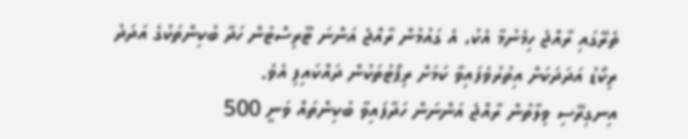ތެރޭގައި ރާއްޖެ ހިމެނުމާ އެކު، އެ ގައުމުން ރާއްޖެ އަންނަ ޓޫރިސްޓުން ހަދާ ބުކިންތަކުގެ އަދަދު ރިކޯޑު އަދަދަކަށް އިތުރުވެފައިވާ ކަމަށް ރިޕޯޓުތަކުން ދައްކައިފި އެވެ.
އިނގިރޭސި ވިލާތުން ރާއްޖެ އަންނަން ހަދާފައިވާ ބުކިންތައް ވަނީ 500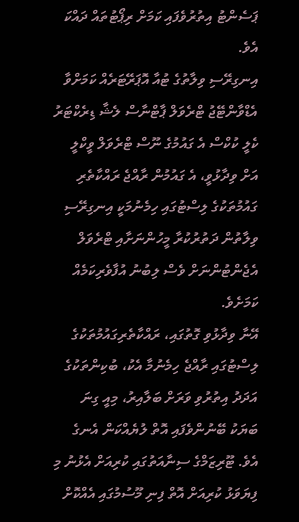ޕަސެންޓު އިތުރުވެފައި ކަމަށް ރިޕޯޓުތައް ދައްކަ އެވެ.
އިނގިރޭސި ވިލާތުގެ ޓުއާ އޮޕަރޭޓަރެއް ކަމަށްވާ އެޑްވާންޓޭޖު ޓްރެވަލް ޕާޓްނާސް ލެޝާ ޑިރެކްޓަރު ކެލީ ކުކްސް އެ ގައުމުގެ ނޫސް ޓްރެވަލް ވީކްލީ އަށް ވިދާޅުވީ، އެ ގައުމުން ރާއްޖެ ރައްކާތެރި ގައުމުތަކުގެ ލިސްޓުގައި ހިމެނުމަކީ އިނގިރޭސި ވިލާތުން ދަތުރުކުރާ މީހުންނަށާއި ޓްރެވަލް އެޖެންޓުންނަށް ވެސް ލިބުނު އުފާވެރިކަމެއް ކަމަށެވެ.
އޭނާ ވިދާޅުވި ގޮތުގައި، ރައްކާތެރިގައުމުތަކުގެ ލިސްޓުގައި ރާއްޖެ ހިމެނުމާ އެކު، ބުކިންތަކުގެ އަދަދު އިތުރުވި ވަރަށް ބަލާއިރު، މިއީ ގިނަ ބަޔަކު ބޭނުންވެފައި އޮތް ލުޔެއްކަން އެނގެ އެވެ. ޓޫރިޒަމްގެ ސިނާއަތުގައި ކުރިއަށް އެޅުނު މި ފިޔަވަޅު ކުރިއަށް އޮތް ފިނި މޫސުމުގައި އެއްކޮށް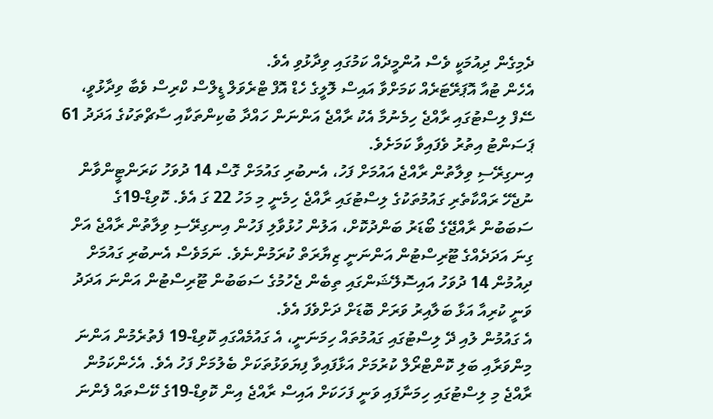ދެމިގެން ދިއުމަކީ ވެސް އުންމީދެއް ކަމުގައި ވިދާޅުވި އެވެ.
އެހެން ޓުއާ އޮޕަރޭޓަރެއް ކަމަށްވާ އައިސް ލޮލީގެ ހެޑް އޮފް ޓްރެވަލް ޑީލްސް ކްރިސް ވެބާ ވިދާޅުވީ، ސޭފް ލިސްޓުގައި ރާއްޖެ ހިމެނުމާ އެކު ރާއްޖެ އަންނަން ހައްދާ ބުކިންތަކާއި ސާޗްތަކުގެ އަދަދު 61 ޕަސަންޓު އިތުރު ވެފައިވާ ކަމަށެވެ.
އިނގިރޭސި ވިލާތުން ރާއްޖެ އައުމަށް ފަހު، އެނބުރި ގައުމަށް ގޮސް 14 ދުވަހު ކަރަންޓީންވާން ނުޖެހޭ ރައްކާތެރި ގައުމުތަކުގެ ލިސްޓުގައި ރާއްޖެ ހިމެނީ މި މަހު 22 ގަ އެވެ. ކޮވިޑް-19ގެ ސަބަބުން ރާއްޖޭގެ ބޯޑަރު ބަންދުކޮށް، އަލުން ހުޅުވާލި ފަހުން އިނގިރޭސި ވިލާތުން ރާއްޖެ އަށް ގިނަ އަދަދެއްގެ ޓޫރިސްޓުން އަންނަނީ ޒިޔާރަތް ކުރަމުންނެވެ. ނަމަވެސް އެނބުރި ގައުމަށް ދިއުމުން 14 ދުވަހު އައިސޮލޭޝަންގައި ތިބެން ޖެހުމުގެ ސަބަބުން ޓޫރިސްޓުން އަންނަ އަދަދު ވަނީ ކުރިއާ އަޅާ ބަލާއިރު ވަރަށް ބޮޑަށް ދަށްވެފަ އެވެ.
އެ ގައުމުން ލުއި ދޭ ލިސްޓުގައި ގައުމުތައް ހިމަނަނީ، އެ ގައުމެއްގައި ކޮވިޑް-19 ފެތުރެމުން އަންނަ މިންވަރާއި ބަލި ކޮންޓްރޯލް ކުރުމަށް އަޅާފައިވާ ފިޔަވަޅުތަކަށް ބެލުމަށް ފަހު އެވެ. އެހެންކަމުން ރާއްޖެ މި ލިސްޓުގައި ހިމަނާފައި ވަނީ ފަހަކަށް އައިސް ރާއްޖެ އިން ކޮވިޑް-19ގެ ކޭސްތައް ފެންނަ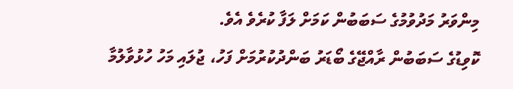މިންވަރު މަދުވުމުގެ ސަބަބުން ކަމަށް ލަފާ ކުރެވެ އެވެ.
ކޮވިޑުގެ ސަބަބުން ރާއްޖޭގެ ބޯޑަރު ބަންދުކުރުމަށް ފަހު، ޖުލައި މަހު ހުޅުވާލުމާ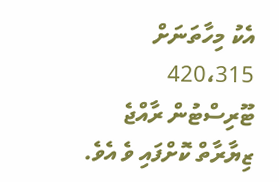އެކު މިހާތަނަށް 420،315 ޓޫރިސްޓުން ރާއްޖެ ޒިޔާރާތް ކޮށްފައި ވެ އެވެ.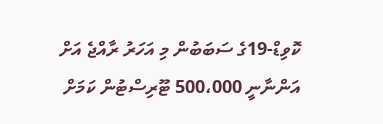ކޮވިޑް-19ގެ ސަބަބުން މި އަހަރު ރާއްޖެ އަށް އަންނާނީ 500،000 ޓޫރިސްޓުން ކަމަށް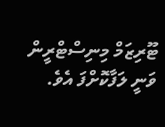ޓޫރިޒަމް މިނިސްޓްރީން ވަނީ ލަފާކޮށްފަ އެވެ.